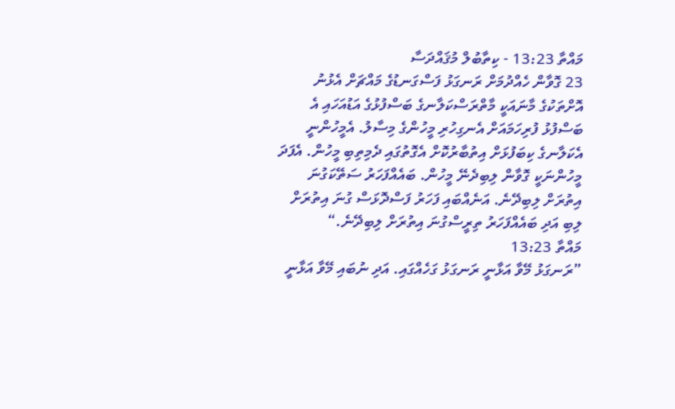މައްތާ 13:23 - ކިތާބުލް މުޤައްދަސާ
23 ގޮވާން ހެއްދުމަށް ރަނގަޅު ފަސްގަނޑުގެ މައްޗަށް އެޅުނު އޮށްތަކުގެ މާނައަކީ މާތްރަސްކަލާނގެ ބަސްފުޅުގެ އަޑުއަހައި އެ ބަސްފުޅު ފުރިހަމައަށް އެނގިހުރި މީހުންގެ މިސާލު. އެމީހުންނީ އެކަލާނގެ ކިބަފުޅަށް އިތުބާރުކޮށް އެގޮތުގައި ދެމިތިބި މީހުން. އެފަދަ މީހުންނަކީ ގޮވާން ލިބިދެނޭ މީހުން. ބައެއްފަހަރު ސަތޭކަގުނަ އިތުރަށް ލިބިދޭނެ. އަނެއްބައި ފަހަރު ފަސްދޮޅަސް ގުނަ އިތުރަށް ލިބި އަދި ބައެއްފަހަރު ތިރީސްގުނަ އިތުރަށް ލިބިދޭނެ.“
މައްތާ 13:23
”ރަނގަޅު މޭވާ އަޅާނީ ރަނގަޅު ގަހެއްގައި. އަދި ނުބައި މޭވާ އަޅާނީ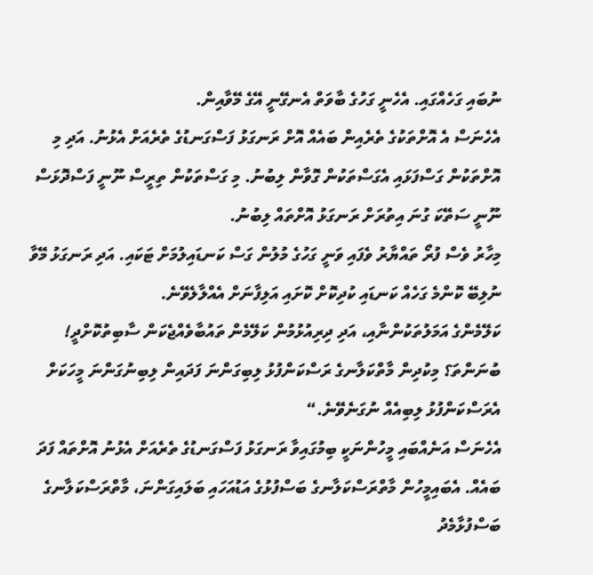ނުބައި ގަހެއްގައި. އެހެނީ ގަހުގެ ބާވަތް އެނގޭނީ އޭގެ މޭވާއިން.
އެހެނަސް އެ އޮށްތަކުގެ ތެރެއިން ބައެއް އޮށް ރަނގަޅު ފަސްގަނޑުގެ ތެރެއަށް އެޅުނު. އަދި މި އޮށްތަކުން ގަސްފަޅައި އެގަސްތަކުން ގޮވާން ލިބުނު. މި ގަސްތަކުން ތިރީސް ނޫނީ ފަސްދޮޅަސް ނޫނީ ސަތޭކަ ގުނަ އިތުރަށް ރަނގަޅު އޮށްތައް ލިބުނު.
މިހާރު ވެސް ފުރޯ ތައްޔާރު ވެފައި ވަނީ ގަހުގެ މުލުން ގަސް ކަނޑައިލުމަށް ޓަކައި. އަދި ރަނގަޅު މޭވާ ނުލިބޭ ކޮންމެ ގަހެއް ކަނޑައި ކުދިކޮށް ކޮށައި އަލިފާނަށް އެއްލާލެވޭނެ.
ކަލޭމެންގެ އަމަލުތަކުންނާއި، އަދި ދިރިއުޅުމުން ކަލޭމެން ތައުބާވެއްޖެކަން ސާބިތުކޮށްދީ!
ބުނަންތަ؟ މިކުދިން މާތްކަލާނގެ ރަސްކަންފުޅު ލިބިގަންނަ ފަދައިން ލިބިނުގަންނަ މީހަކަށް އެރަސްކަންފުޅު ލިބިއެއް ނުގަނެވޭނެ.“
އެހެނަސް އަނެއްބައި މީހުންނަކީ ބިމުގައިވާ ރަނގަޅު ފަސްގަނޑުގެ ތެރެއަށް އެޅުނު އޮށްތައް ފަދަ ބައެއް. އެބައިމީހުން މާތްރަސްކަލާނގެ ބަސްފުޅުގެ އަޑުއަހައި ބަލައިގަންނަ، މާތްރަސްކަލާނގެ ބަސްފުޅާމެދު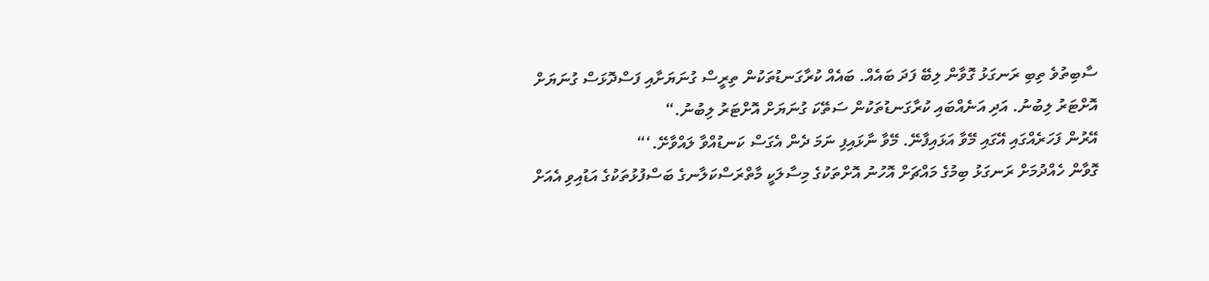ސާބިތުވެ ތިބި ރަނގަޅު ގޮވާން ލިބޭ ފަދަ ބައެއް. ބައެއް ކުރާގަނޑުތަކުން ތިރީސް ގުނަޔަށާއި ފަސްދޮޅަސް ގުނަޔަށް އޮށްޓަރު ލިބުނު. އަދި އަނެއްބައި ކުރާގަނޑުތަކުން ސަތޭކަ ގުނަޔަށް އޮށްޓަރު ލިބުނު.“
އޭރުން ފަހަރެއްގައި އޭގައި މޭވާ އަޅައިފާނޭ. މޭވާ ނާޅައިފި ނަމަ ދެން އެގަސް ކަނޑުއްވާ ލައްވާށޭ.‘“
ގޮވާން ހެއްދުމަށް ރަނގަޅު ބިމުގެ މައްޗަށް އޮހުނު އޮށްތަކުގެ މިސާލަކީ މާތްރަސްކަލާނގެ ބަސްފުޅުތަކުގެ އަޑުއިވި އެއަށް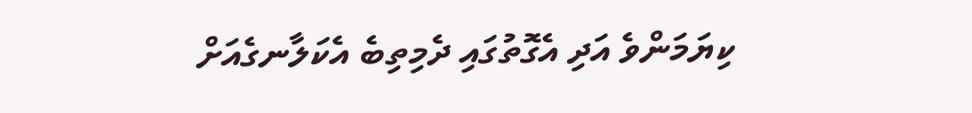ކިޔަމަންވެ އަދި އެގޮތުގައި ދެމިތިބެ އެކަލާނގެއަށް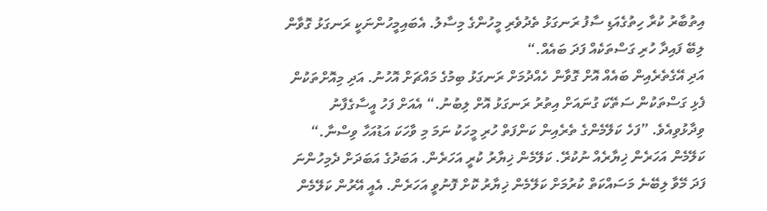އިތުބާރު ކުރާ ހިތުގެއަޑި ސާފު ރަނގަޅު ތެދުވެރި މީހުންގެ މިސާލު. އެބައިމީހުންނަކީ ރަނގަޅު ގޮވާން ލިބޭ ފައިދާ ހުރި ގަސްތަކެއް ފަދަ ބައެއް.“
އަދި އޭގެތެރެއިން ބައެއް އޮށް ގޮވާން ހެއްދުމަށް ރަނގަޅު ބިމުގެ މައްޗަށް އޮހުނު. އަދި މިއޮށްތަކުން ފެޅި ގަސްތަކުން ސަތޭކަ ގުނައަށް އިތުރު ރަނގަޅު އޮށް ލިބުނު.“ އެއަށް ފަހު އީސާގެފާނު ވިދާޅުވިއެވެ. ”ފަހެ ކަލޭމެންގެ ތެރެއިން ކަންފަތް ހުރި މީހަކު ނަމަ މި ވާހަކަ އަޑުއަހާ ވިސްނާ.“
ކަލޭމެން އަހަރެން ޚިޔާރެއް ނުކުރޭ. ކަލޭމެން ޚިޔާރު ކުރީ އަހަރެން. އަބަދުގެ އަބަދަށް ދެމިހުންނަ ފަދަ މޭވާ ލިބޭނެ މަސައްކަތް ކުރުމަށް ކަލޭމެން ޚިޔާރު ކޮށް ފޮނުވީ އަހަރެން. އެއީ އޭރުން ކަލޭމެން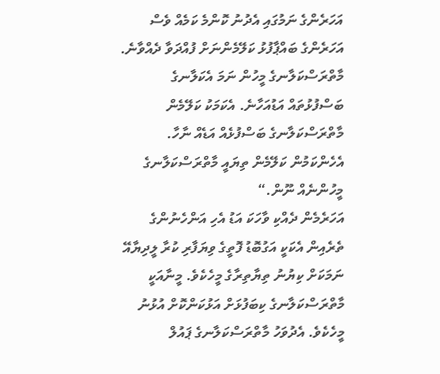އަހަރެންގެ ނަމުގައި އެދުނު ކޮންމެ ކަމެއް ވެސް އަހަރެންގެ ބައްޕާފުޅު ކަލޭމެންނަށް ފުއްދަވާ ދެއްވާނެ.
މާތްރަސްކަލާނގެ މީހުން ނަމަ އެކަލާނގެ ބަސްފުޅުތައް އަޑުއަހާނެ. އެކަމަކު ކަލޭމެން މާތްރަސްކަލާނގެ ބަސްފުޅެއް އަޑެއް ނާހާ. އެހެންކަމުން ކަލޭމެން ތިޔައީ މާތްރަސްކަލާނގެ މީހުންނެއް ނޫން.“
އަހަރެމެން ދެއްކި ވާހަކަ އަޑު އެހި އަންހެނުންގެ ތެރެއިން އެކަކީ އަގުބޮޑު ފޮތީގެ ވިޔަފާރި ކުރާ ލީދިޔާއޭ ނަމަކަށް ކިޔުނު ތިޔާތިރާގެ މީހެކެވެ. މީނާއަކީ މާތްރަސްކަލާނގެ ކިބަފުޅަށް އަޅުކަންކޮށް އުޅުނު މީހެކެވެ. އެދުވަހު މާތްރަސްކަލާނގެ ޕައުލް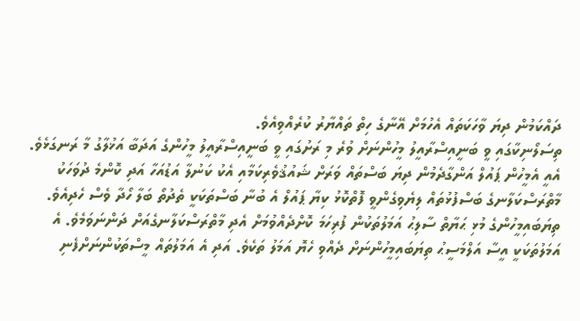ދައްކަމުން ދިޔަ ވާހަކަތައް އެހުމަށް އޭނާގެ ހިތް ތައްޔާރު ކުރެއްވިއެވެ.
ތިސަލޯނިކާގައި ވީ ބަނީއިސްރާއީލު މީހުންނަށް ވުރެ މި ރަށުގައި ވީ ބަނީއިސްރާއީލު މީހުންގެ އަދަބާ އަޚުލާގު މާ ރަނގަޅެވެ. އެއީ އެމީހުން ޕައުލް އަންގާދެމުން ދިޔަ ބަސްތައް ވަރަށް ޝައުޤުވެރިކަމާއި އެކު ކަނުލާ އަޑުއަހާ އަދި ކޮންމެ ދުވަހަކު މާތްރަސްކަލާނގެ ބަސްފުޅުތައް ލިޔެވިގެންވީ ފޮތްކޮޅު ކިޔާ ޕައުލް އެ ބުނާ ބަސްތަކަކީ ތެދުތޯ ބަލާ ހޯދާ ވެސް ހެދިއެވެ.
ތިޔަބައިމީހުންގެ މުޅި ޙަޔާތް ސާލިޙު އަމަލުތަކުން ފުރިހަމަ ކޮށްދެއްވުމަށް އެދި މާތްރަސްކަލާނގެއަށް ދަންނަވަމެވެ. އެ އަމަލުތަކަކީ އީސާ އަލްމަސީޙު ތިޔަބައިމީހުންނަށް ދެއްވި ހެޔޮ އަމަލު ތަކެވެ. އަދި އެ އަމަލުތައް މީސްތަކުންނަށްފެނި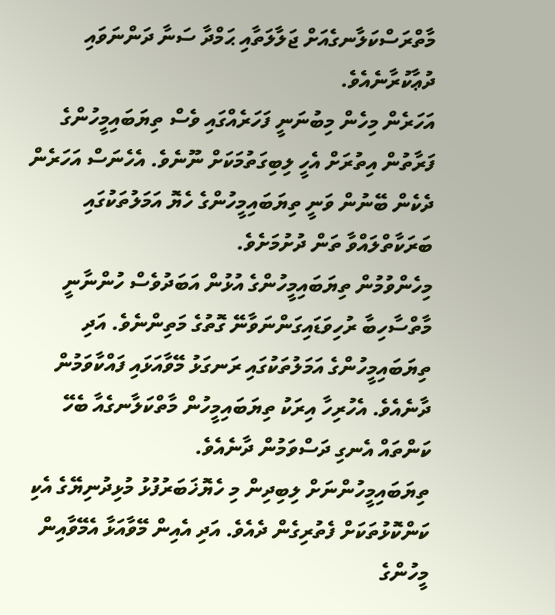މާތްރަސްކަލާނގެއަށް ޖަލާލަތާއި ޙަމްދާ ސަނާ ދަންނަވައި ދުޢާކުރާނެއެވެ.
އަހަރެން މިހެން މިބުނަނީ ފަހަރެއްގައި ވެސް ތިޔަބައިމީހުންގެ ފަރާތުން އިތުރަށް އެހީ ލިބިގަތުމަކަށް ނޫނެވެ. އެހެނަސް އަހަރެން ދެކެން ބޭނުން ވަނީ ތިޔަބައިމީހުންގެ ހެޔޮ އަމަލުތަކުގައި ބަރަކާތްލައްވާ ތަން ދުށުމަށެވެ.
މިހެންވުމުން ތިޔަބައިމީހުންގެ އުޅުން އަބަދުވެސް ހުންނާނީ މާތްސާހިބާ ރުހިވަޑައިގަންނަވާނޭ ގޮތުގެ މަތިންނެވެ. އަދި ތިޔަބައިމީހުންގެ އަމަލުތަކުގައި ރަނގަޅު މޭވާއަޅައި ފައްކާވަމުން ދާނެއެވެ. އެހުރިހާ އިރަކު ތިޔަބައިމީހުން މާތްކަލާނގެއާ ބެހޭ ކަންތައް އެނގި ދަސްވަމުން ދާނެއެވެ.
ތިޔަބައިމީހުންނަށް ލިބިދިން މި ހެޔޮޚަބަރުފުޅު މުޅިދުނިޔޭގެ އެކި ކަންކޮޅުތަކަށް ފެތުރިގެން ދެއެވެ. އަދި އެއިން މޭވާއަޅާ އެމޭވާއިން މީހުންގެ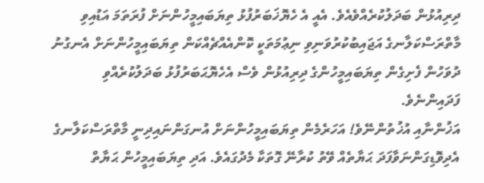ދިރިއުޅުން ބަދަލުކުރެއްވެއެވެ. އެއީ އެ ހެޔޮޚަބަރުފުޅު ތިޔަބައިމީހުންނަށް ފުރަތަމަ އަޑުއިވި މާތްރަސްކަލާނގެ އަޖައިބުކުރުވަނިވި ނިޢުމަތަކީ ކޮންއެއްޗެއްކަން ތިޔަބައިމީހުންނަށް އެނގުނު ދުވަހުން ފެށިގެން ތިޔަބައިމީހުންގެ ދިރިއުޅުން ވެސް އެހެޔޮޙަބަރުފުޅު ބަދަލުކުރެއްވި ފަދައިންނެވެ.
އަޚުންނާއި އުޚުތުންނޭވެ! އަހަރެމެން ތިޔަބައިމީހުންނަށް އުނގަންނައިދިނީ މާތްރަސްކަލާނގެ އެދިވޮޑިގަންނަވާފަދަ ޙަޔާތެއް ވޭތު ކުރާނޭ ގޮތަކާ މެދުގައެވެ. އަދި ތިޔަބައިމީހުން ޙަޔާތް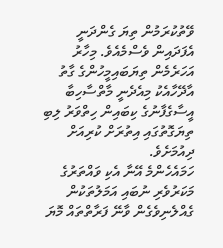ވޭތުކުރަމުން ތިޔަ ގެންދަނީ އެފަދައިން ވެސްމެއެވެ. މިހާރު އަހަރެމެން ތިޔަބައިމީހުންގެ ގާތު އާދޭހާއެކު މިއެދެނީ މާތްސާހިބާ އީސާގެފާނުގެ ކިބައިން ހިތްވަރު ލިބި ތިޔަގޮތުގައި އިތުރަށް ކުރިއަށް ދިއުމަށެވެ.
ހަމައެހެންމެ އޭނާ އެކި ވައްތަރުގެ މަކަރުވެރި ނުބައި އަމަލުތަކުން ގެއްލެނިވެގެން ވާނޭ ފަރާތްތައް މޮޔަ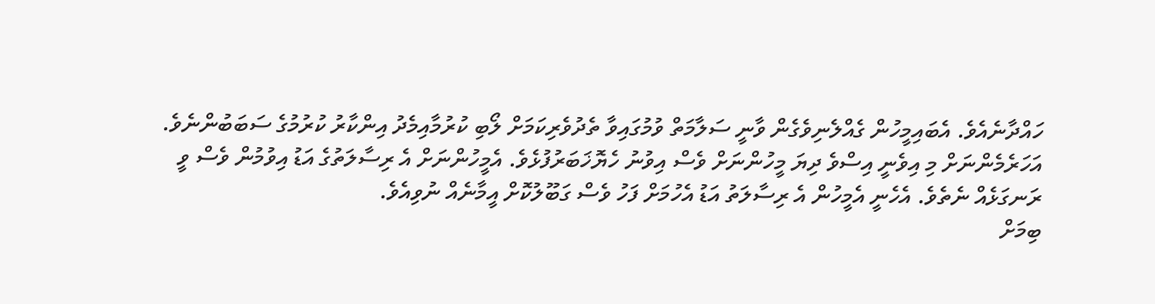ހައްދާނެއެވެ. އެބައިމީހުން ގެއްލެނިވެގެން ވާނީ ސަލާމަތް ވުމުގައިވާ ތެދުވެރިކަމަށް ލޯބި ކުރުމާއިމެދު އިންކާރު ކުރުމުގެ ސަބަބުންނެވެ.
އަހަރެމެންނަށް މި އިވެނީ އިސްވެ ދިޔަ މީހުންނަށް ވެސް އިވުނު ހެޔޮޚަބަރުފުޅެވެ. އެމީހުންނަށް އެ ރިސާލަތުގެ އަޑު އިވުމުން ވެސް ވީ ރަނގަޅެއް ނެތެވެ. އެހެނީ އެމީހުން އެ ރިސާލަތު އަޑު އެހުމަށް ފަހު ވެސް ގަބޫލުކޮށް އީމާނެއް ނުވިއެވެ.
ބިމަށް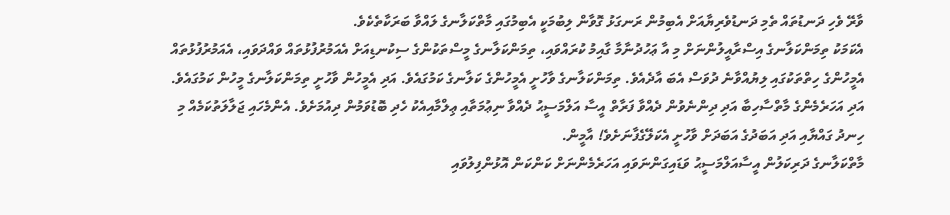ވާރޭ ވެހި ދަނޑުތައް ތެމި ދަނޑުވެރިޔާއަށް އެބިމުން ރަނގަޅު ގޮވާން ލިބުމަކީ އެބިމުގައި މާތްކަލާނގެ ލައްވާ ބަރަކާތެކެވެ.
އެކަމަކު ތިމަންކަލާނގެ އިސްރާއީލުންނަށް މި އާ ޢަހުދުނާމާ ގާއިމު ކުރައްވައި، ތިމަންކަލާނގެ މީސްތަކުންގެ ސިކުނޑިއަށް އެއަމުރުފުޅުތައް ވައްދަވައި، އެއަމުރުފުޅުތައް އެމީހުންގެ ހިތްތަކުގައި ލިޔުއްވާނެ ދުވަސް އެބަ އާދެއެވެ. ތިމަންކަލާނގެ ވާހުށީ އެމީހުންގެ ކަލާނގެ ކަމުގައެވެ. އަދި އެމީހުން ވާހުށީ ތިމަންކަލާނގެ މީހުން ކަމުގައެވެ.
އަދި އަހަރެމެންގެ މާތްސާހިބާ އަދި ދިންނެވުން ދެއްވާ ފަރާތް އީސާ އަލްމަސީޙު ދެއްވާ ނިޢުމަތާއި ޢިލްމާއިއެކު ހެދި ބޮޑުވަމުން ދިއުމަށެވެ. އެންމެހައި ޖަލާލަތުކަމެއް މި ހިނދު ގައްޔާއި އަދި އަބަދުގެ އަބަދަށް ވާހުށީ އެކަލޭގެފާނަށެވެ! އާމީން.
މާތްކަލާނގެ ދަރިކަލުން އީސާއަލްމަސީޙު ވަޑައިގަންނަވައި އަހަރެމެންނަށް ކަންކަން އޮޅުންފިލުވައި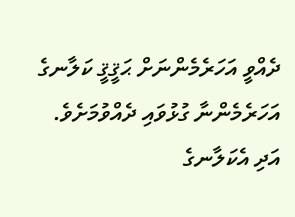ދެއްވީ އަހަރެމެންނަށް ޙަޤީޤީ ކަލާނގެ އަހަރެމެންނާ ގުޅުވައި ދެއްވުމަށެވެ. އަދި އެކަލާނގެ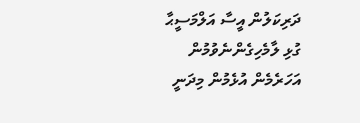ދަރިކަލުން އީސާ އަލްމަސީޙާ ގުޅި ލާމެހިގެންނެވުމުން އަހަރެމެން އުޅެމުން މިދަނީ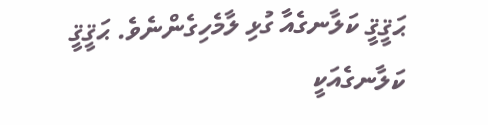ޙަޤީޤީ ކަލާނގެއާ ގުޅި ލާމެހިގެންނެވެ. ޙަޤީޤީ ކަލާނގެއަކީ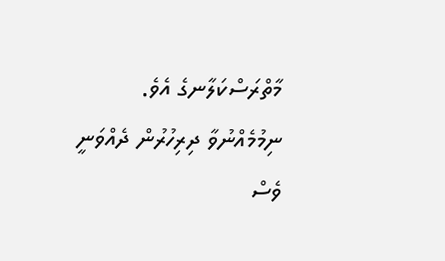މާތްރަސްކަލާނގެ އެވެ. ނިމުމެއްނުވާ ދިރިހުރުން ދެއްވަނީ ވެސް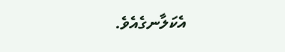އެކަލާނގެއެވެ.